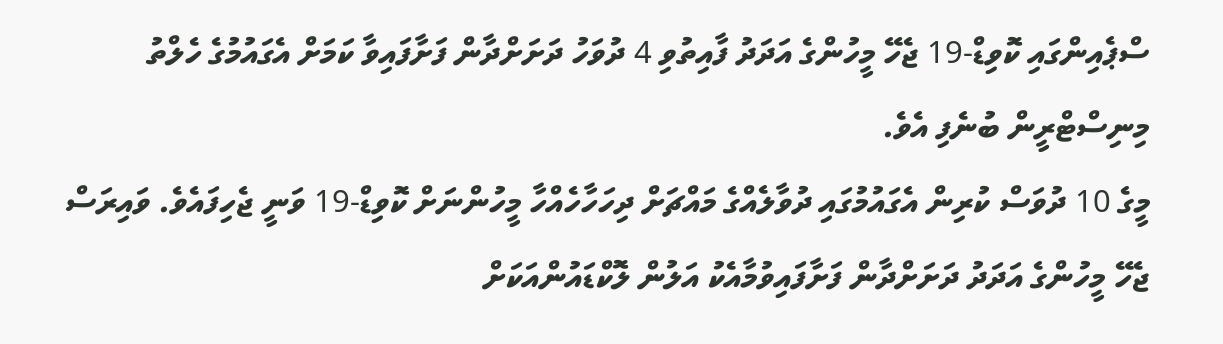ސްޕެއިންގައި ކޮވިޑް-19 ޖެހޭ މީހުންގެ އަދަދު ފާއިތުވި 4 ދުވަހު ދަށަށްދާން ފަށާފައިވާ ކަމަށް އެގައުމުގެ ހެލްތު މިނިސްޓްރީން ބުނެފި އެވެ.
މީގެ 10 ދުވަސް ކުރިން އެގައުމުގައި ދުވާލެއްގެ މައްޗަށް ދިހަހާހެއްހާ މީހުންނަށް ކޮވިޑް-19 ވަނީ ޖެހިފައެވެ. ވައިރަސް ޖެހޭ މީހުންގެ އަދަދު ދަށަށްދާން ފަށާފައިވުމާއެކު އަލުން ލޮކްޑައުންއަކަށް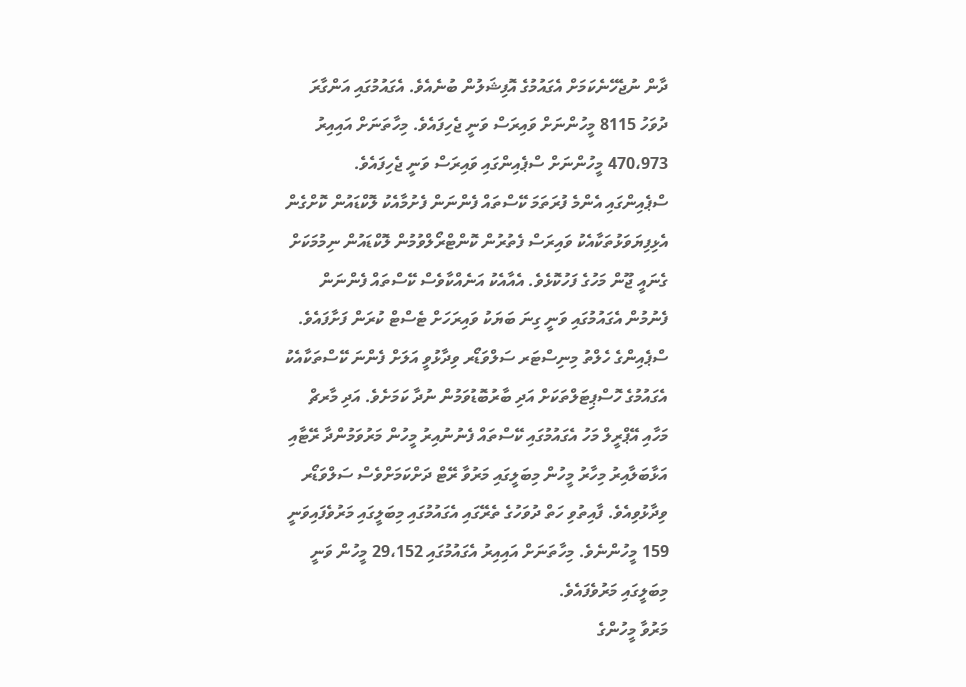ދާން ނުޖެހޭނެކަމަށް އެގައުމުގެ އޮފިޝަލުން ބުނެއެވެ. އެގައުމުގައި އަންގާރަ ދުވަހު 8115 މީހުންނަށް ވައިރަސް ވަނީ ޖެހިފައެވެ. މިހާތަނަށް އައިއިރު 470،973 މީހުންނަށް ސްޕެއިންގައި ވައިރަސް ވަނީ ޖެހިފައެވެ.
ސްޕެއިންގައި އެންމެ ފުރަތަމަ ކޭސްތައް ފެންނަން ފެށުމާއެކު ލޮކްޑައުން ކޮށްގެން އެޅިފިޔަވަޅުތަކާއެކު ވައިރަސް ފެތުރުން ކޮންޓްރޯލްވުމުން ލޮކްޑައުން ނިމުމަކަށް ގެނައީ ޖޫން މަހުގެ ފަހުކޮޅެވެ. އެއާއެކު އަނެއްކާވެސް ކޭސްތައް ފެންނަން ފެނުމުން އެގައުމުގައި ވަނީ ގިނަ ބަޔަކު ވައިރަހަށް ޓެސްޓް ކުރަން ފަށާފައެވެ.
ސްޕެއިންގެ ހެލްތު މިނިސްޓަރ ސަލްވަޑޯރ ވިދާޅުވީ އަލަށް ފެންނަ ކޭސްތަކާއެކު އެގައުމުގެ ހޮސްޕިޓަލްތަކަށް އަދި ބާރުބޮޑުވަމުން ނުދާ ކަމަށެވެ. އަދި މާރޗް މަހާއި އޭޕްރީލް މަހު އެގައުމުގައި ކޭސްތައް ފެނުނުއިރު މީހުން މަރުވަމުންދާ ރޭޓާއި އަޅާބަލާއިރު މިހާރު މީހުން މިބަލީގައި މަރުވާ ރޭޓް ދަށްކަމަށްވެސް ސަލްވަޑޯރ ވިދާޅުވިއެވެ. ފާއިތުވި ހަތް ދުވަހުގެ ތެރޭގައި އެގައުމުގައި މިބަލީގައި މަރުވެފައިވަނީ 159 މީހުންނެވެ. މިހާތަނަށް އައިއިރު އެގައުމުގައި 29،152 މީހުން ވަނީ މިބަލީގައި މަރުވެފައެވެ.
މަރުވާ މީހުންގެ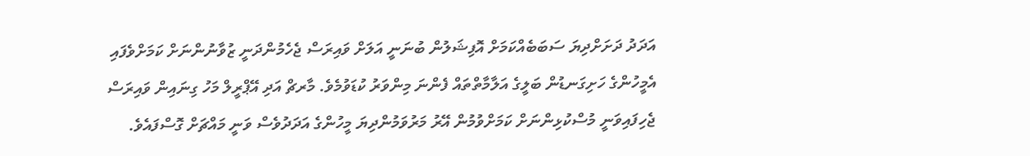އަދަދު ދަށަށްދިޔަ ސަބަބެއްކަމަށް އޮފިޝަލުން ބުނަނީ އަލަށް ވައިރަސް ޖެހެމުންދަނީ ޒުވާނުންނަށް ކަމަށްވެފައި އެމީހުންގެ ހަށިގަނޑުން ބަލީގެ އަލާމާތްތައް ފެންނަ މިންވަރު ކުޑަވުމެވެ. މާރޗް އަދި އޭޕްރީލް މަހު ގިނައިން ވައިރަސް ޖެހިފައިވަނީ މުސްކުޅިންނަށް ކަމަށްވުމުން އޭރު މަރުވަމުންދިޔަ މީހުންގެ އަދަދުވެސް ވަނީ މައްޗަށް ގޮސްފައެވެ.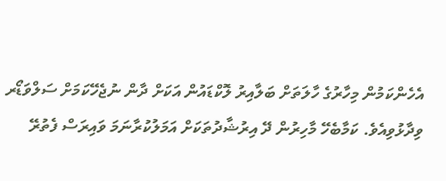އެހެންކަމުން މިހާރުގެ ހާލަތަށް ބަލާއިރު ލޮކްޑައުން އަކަށް ދާން ނުޖެހޭކަމަށް ސަލްވަޑޯރ ވިދާޅުވިއެވެ. ކަމާބެހޭ މާހިރުން ދޭ އިރުޝާދުތަކަށް އަމަލުކުރާނަމަ ވައިރަސް ފެތުރޭ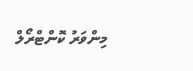މިންވަރު ކޮންޓްރޯލް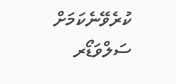ކުރެވޭނެކަމަށް ސަލްވަޑޯރ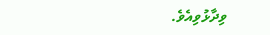ވިދާޅުވިއެވެ.